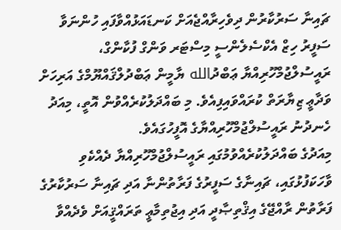ޗައިނާ ސަރުކާރުން ދިވެހިރާއްޖެއަށް ކަނޑައަޅުއްވާފައި ހުންނަވާ ސަފީރު ހިޒް އެކްސެލެންސީ މިސްޓަރ ވަންގް ފުކާންގް، ރައީސުލްޖުމްހޫރިއްޔާ ޢަބްދުالله ޔާމީން ޢަބްދުލްޤައްޔޫމްގެ އަރިހަށް ވަދާޢީ ޒިޔާރަތް ކުރައްވައިފިއެވެ. މި ބައްދަލުކުރެއްވުން އޮތީ، މިއަދު ހެނދުނު ރައީސުލްޖުމްހޫރިއްޔާގެ އޮފީހުގައެވެ.
މިއަދުގެ ބައްދަލުކުރެއްވުމުގައި ރައީސުލްޖުމްހޫރިއްޔާ ދެއްކެވި ވާހަކަފުޅުގައި، ޗައިނާގެ ސަފީރުގެ ފަރާތުންނާ އަދި ޗައިނާ ސަރުކާރުގެ ފަރާތުން ރާއްޖޭގެ އިޤްތިޞާދީ އަދި އިޖުތިމާޢީ ތަރައްޤީއަށް ވެދެއްވާ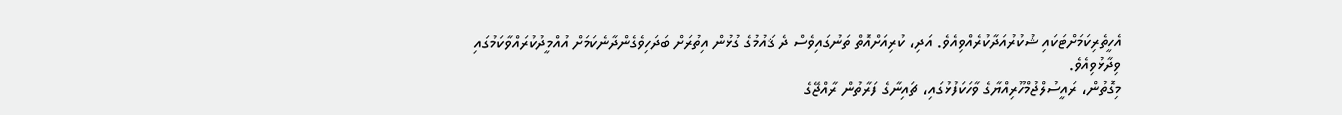އެހީތެރިކަމަށްޓަކައި ޝުކުރުއަދާކުރެއްވިއެވެ. އަދި، ކުރިއަށްއޮތް ތަނުގައިވެސް ދެ ޤައުމުގެ ގުޅުން އިތުރަށް ބަދަހިވެގެންދާނެކަމަށް އުއްމީދުކުރައްވާކަމުގައި ވިދާޅުވިއެވެ.
މިގޮތުން، ރައީސުލްޖުމްހޫރިއްޔާގެ ވާހަކަފުޅުގައި، ޗައިނާގެ ފަރާތުން ރާއްޖޭގެ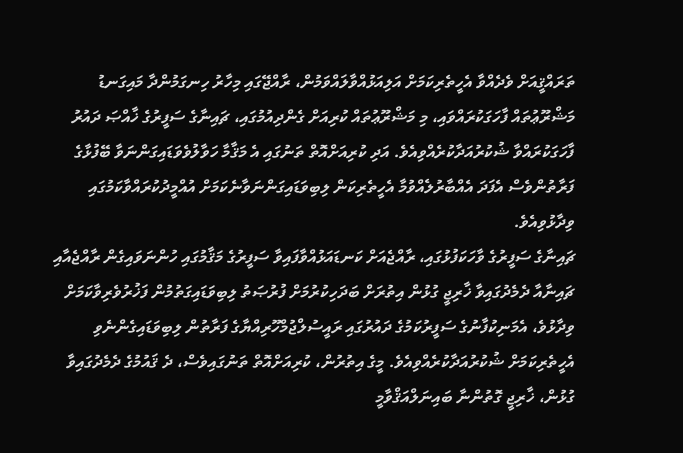ތަރައްޤީއަށް ވެދެއްވާ އެހީތެރިކަމަށް އަލިއަޅުއްވާލައްވަމުން، ރާއްޖޭގައި މިހާރު ހިނގަމުންދާ މައިގަނޑު މަޝްރޫޢުތައް ފާހަގަކުރައްވައި، މި މަޝްރޫޢުތައް ކުރިއަށް ގެންދިއުމުގައި، ޗައިނާގެ ސަފީރުގެ ޚާއްޞަ ދައުރު ފާހަގަކުރައްވާ ޝުކުރުއަދާކުރެއްވިއެވެ. އަދި ކުރިއަށްއޮތް ތަނުގައި އެ މަޤާމާ ހަވާލުވެވަޑައިގަންނަވާ ބޭފުޅާގެ ފަރާތުންވެސް އެފަދަ އެއްބާރުލެއްވުމާ އެހީތެރިކަން ލިބިވަޑައިގަންނަވާނެކަމަށް އުއްމީދުކުރައްވާކަމުގައި ވިދާޅުވިއެވެ.
ޗައިނާގެ ސަފީރުގެ ވާހަކަފުޅުގައި، ރާއްޖެއަށް ކަނޑައަޅުއްވާފައިވާ ސަފީރުގެ މަޤާމުގައި ހުންނަވައިގެން ރާއްޖެއާއި ޗައިނާއާ ދެމެދުގައިވާ ޚާރިޖީ ގުޅުން އިތުރަށް ބަދަހިކުރުމަށް ފުރުޞަތު ލިބިވަޑައިގަތުމުން ފަޚުރުވެރިވާކަމަށް ވިދާޅުވެ، އެމަނިކުފާނުގެ ސަފީރުކަމުގެ ދައުރުގައި ރައީސުލްޖުމްހޫރިއްޔާގެ ފަރާތުން ލިބިވަޑައިގެންނެވި އެހީތެރިކަމަށް ޝުކުރުއަދާކުރެއްވިއެވެ. މީގެ އިތުރުން، ކުރިއަށްއޮތް ތަނުގައިވެސް، ދެ ޤައުމުގެ ދެމެދުގައިވާ ގުޅުން، ޚާރިޖީ ގޮތުންނާ ބައިނަލްއަޤްވާމީ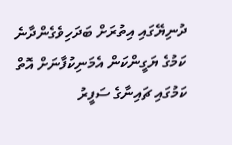ދުނިޔޭގައި އިތުރަށް ބަދަހިވެގެންދާނެ ކަމުގެ ޔަގީންކަން އެމަނިކުފާނަށް އޮތް ކަމުގައި ޗައިނާގެ ސަފީރު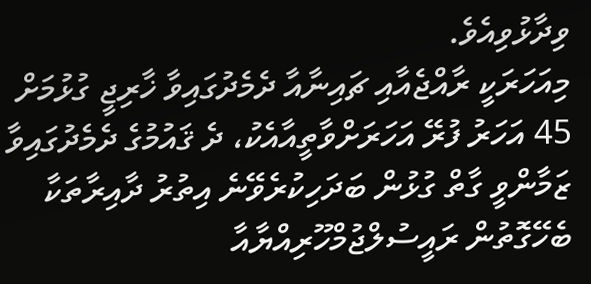ވިދާޅުވިއެވެ.
މިއަހަރަކީ ރާއްޖެއާއި ޗައިނާއާ ދެމެދުގައިވާ ޚާރިޖީ ގުޅުމަށް 45 އަހަރު ފުރޭ އަހަރަށްވާތީއާއެކު، ދެ ޤައުމުގެ ދެމެދުގައިވާ ޒަމާންވީ ގާތް ގުޅުން ބަދަހިކުރެވޭނެ އިތުރު ދާއިރާތަކާ ބެހޭގޮތުން ރައީސުލްޖުމްހޫރިއްޔާއާ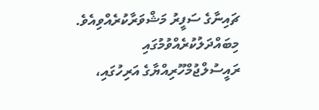ޗައިނާގެ ސަފީރު މަޝްވަރާކުރެއްވިއެވެ.
މިބައްދަލުކުރެއްވުމުގައި ރައީސުލްޖުމްހޫރިއްޔާގެ އަރިހުގައި،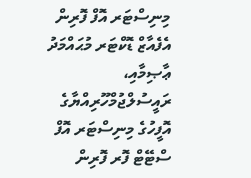މިނިސްޓަރ އޮފް ފޮރިން އެފެއާޒް ޑޮކްޓަރ މުޙައްމަދު ޢާޞިމާއި، ރައީސުލްޖުމްހޫރިއްޔާގެ އޮފީހުގެ މިނިސްޓަރ އޮފް ސްޓޭޓް ފޮރ ފޮރިން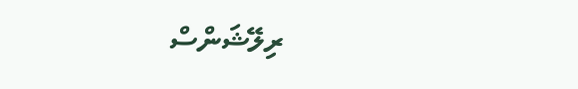ރިލޭޝަންސް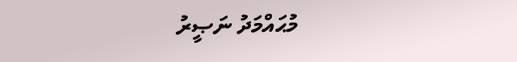މުޙައްމަދު ނަޞީރު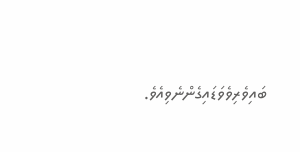ބައިވެރިވެވަޑައިގެންނެވިއެވެ.